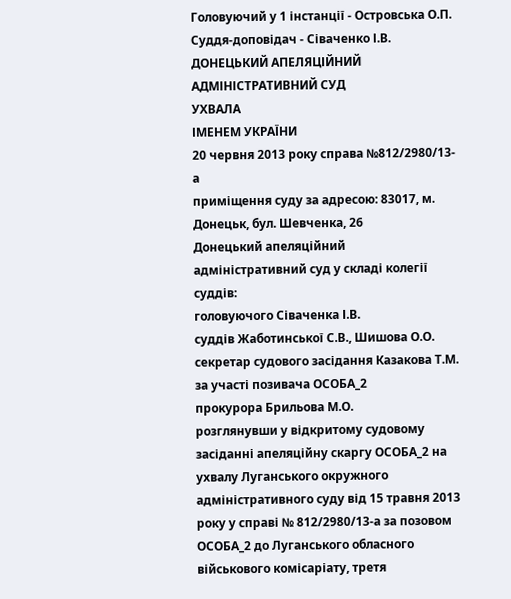Головуючий у 1 інстанції - Островська О.П.
Суддя-доповідач - Сіваченко І.В.
ДОНЕЦЬКИЙ АПЕЛЯЦІЙНИЙ АДМІНІСТРАТИВНИЙ СУД
УХВАЛА
ІМЕНЕМ УКРАЇНИ
20 червня 2013 року справа №812/2980/13-а
приміщення суду за адресою: 83017, м. Донецьк, бул. Шевченка, 26
Донецький апеляційний адміністративний суд у складі колегії суддів:
головуючого Сіваченка І.В.
суддів Жаботинської С.В., Шишова О.О.
секретар судового засідання Казакова Т.М.
за участі позивача ОСОБА_2
прокурора Брильова М.О.
розглянувши у відкритому судовому засіданні апеляційну скаргу ОСОБА_2 на ухвалу Луганського окружного адміністративного суду від 15 травня 2013 року у справі № 812/2980/13-а за позовом ОСОБА_2 до Луганського обласного військового комісаріату, третя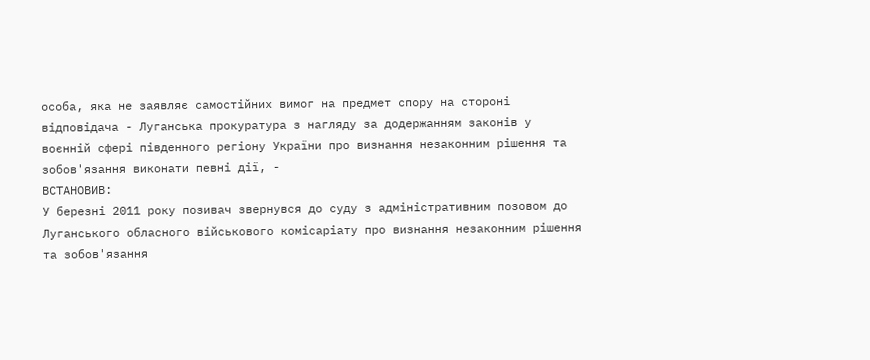особа, яка не заявляє самостійних вимог на предмет спору на стороні відповідача - Луганська прокуратура з нагляду за додержанням законів у воєнній сфері південного регіону України про визнання незаконним рішення та зобов'язання виконати певні дії, -
ВСТАНОВИВ:
У березні 2011 року позивач звернувся до суду з адміністративним позовом до Луганського обласного військового комісаріату про визнання незаконним рішення та зобов'язання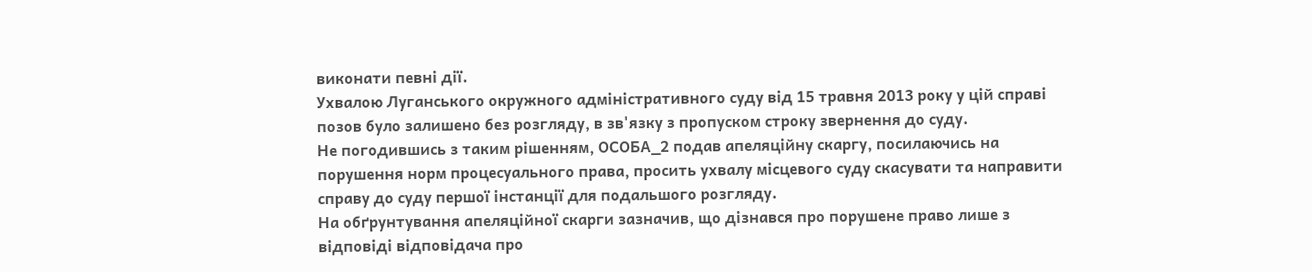виконати певні дії.
Ухвалою Луганського окружного адміністративного суду від 15 травня 2013 року у цій справі позов було залишено без розгляду, в зв'язку з пропуском строку звернення до суду.
Не погодившись з таким рішенням, ОСОБА_2 подав апеляційну скаргу, посилаючись на порушення норм процесуального права, просить ухвалу місцевого суду скасувати та направити справу до суду першої інстанції для подальшого розгляду.
На обґрунтування апеляційної скарги зазначив, що дізнався про порушене право лише з відповіді відповідача про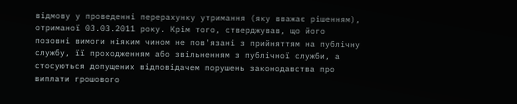відмову у проведенні перерахунку утримання (яку вважає рішенням), отриманої 03.03.2011 року. Крім того, стверджував, що його позовні вимоги ніяким чином не пов'язані з прийняттям на публічну службу, її проходженням або звільненням з публічної служби, а стосуються допущених відповідачем порушень законодавства про виплати грошового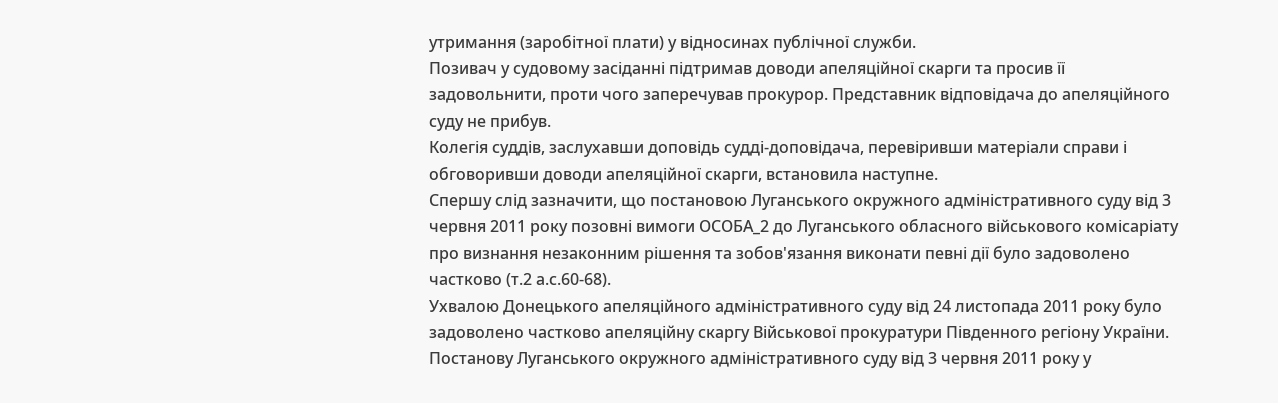утримання (заробітної плати) у відносинах публічної служби.
Позивач у судовому засіданні підтримав доводи апеляційної скарги та просив її задовольнити, проти чого заперечував прокурор. Представник відповідача до апеляційного суду не прибув.
Колегія суддів, заслухавши доповідь судді-доповідача, перевіривши матеріали справи і обговоривши доводи апеляційної скарги, встановила наступне.
Спершу слід зазначити, що постановою Луганського окружного адміністративного суду від 3 червня 2011 року позовні вимоги ОСОБА_2 до Луганського обласного військового комісаріату про визнання незаконним рішення та зобов'язання виконати певні дії було задоволено частково (т.2 а.с.60-68).
Ухвалою Донецького апеляційного адміністративного суду від 24 листопада 2011 року було задоволено частково апеляційну скаргу Військової прокуратури Південного регіону України. Постанову Луганського окружного адміністративного суду від 3 червня 2011 року у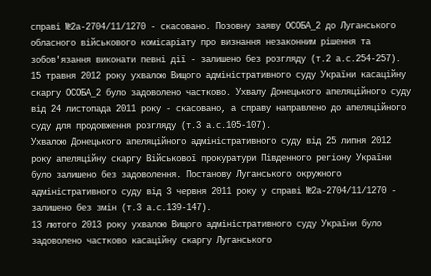справі №2а-2704/11/1270 - скасовано. Позовну заяву ОСОБА_2 до Луганського обласного військового комісаріату про визнання незаконним рішення та зобов'язання виконати певні дії - залишено без розгляду (т.2 а.с.254-257).
15 травня 2012 року ухвалою Вищого адміністративного суду України касаційну скаргу ОСОБА_2 було задоволено частково. Ухвалу Донецького апеляційного суду від 24 листопада 2011 року - скасовано, а справу направлено до апеляційного суду для продовження розгляду (т.3 а.с.105-107).
Ухвалою Донецького апеляційного адміністративного суду від 25 липня 2012 року апеляційну скаргу Військової прокуратури Південного регіону України було залишено без задоволення. Постанову Луганського окружного адміністративного суду від 3 червня 2011 року у справі №2а-2704/11/1270 - залишено без змін (т.3 а.с.139-147).
13 лютого 2013 року ухвалою Вищого адміністративного суду України було задоволено частково касаційну скаргу Луганського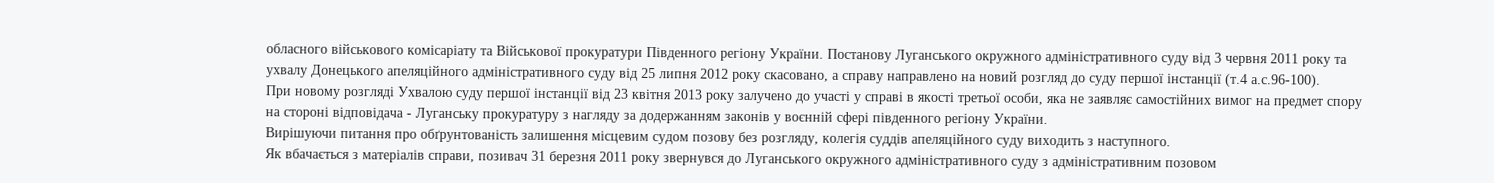обласного військового комісаріату та Військової прокуратури Південного регіону України. Постанову Луганського окружного адміністративного суду від 3 червня 2011 року та ухвалу Донецького апеляційного адміністративного суду від 25 липня 2012 року скасовано, а справу направлено на новий розгляд до суду першої інстанції (т.4 а.с.96-100).
При новому розгляді Ухвалою суду першої інстанції від 23 квітня 2013 року залучено до участі у справі в якості третьої особи, яка не заявляє самостійних вимог на предмет спору на стороні відповідача - Луганську прокуратуру з нагляду за додержанням законів у воєнній сфері південного регіону України.
Вирішуючи питання про обґрунтованість залишення місцевим судом позову без розгляду, колегія суддів апеляційного суду виходить з наступного.
Як вбачається з матеріалів справи, позивач 31 березня 2011 року звернувся до Луганського окружного адміністративного суду з адміністративним позовом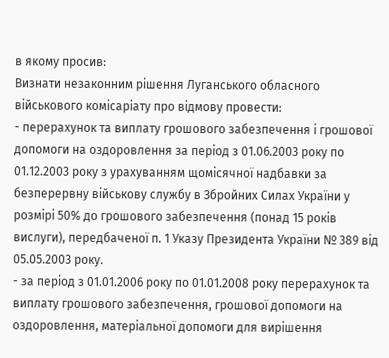в якому просив:
Визнати незаконним рішення Луганського обласного військового комісаріату про відмову провести:
- перерахунок та виплату грошового забезпечення і грошової допомоги на оздоровлення за період з 01.06.2003 року по 01.12.2003 року з урахуванням щомісячної надбавки за безперервну військову службу в Збройних Силах України у розмірі 50% до грошового забезпечення (понад 15 років вислуги), передбаченої п. 1 Указу Президента України № 389 від 05.05.2003 року.
- за період з 01.01.2006 року по 01.01.2008 року перерахунок та виплату грошового забезпечення, грошової допомоги на оздоровлення, матеріальної допомоги для вирішення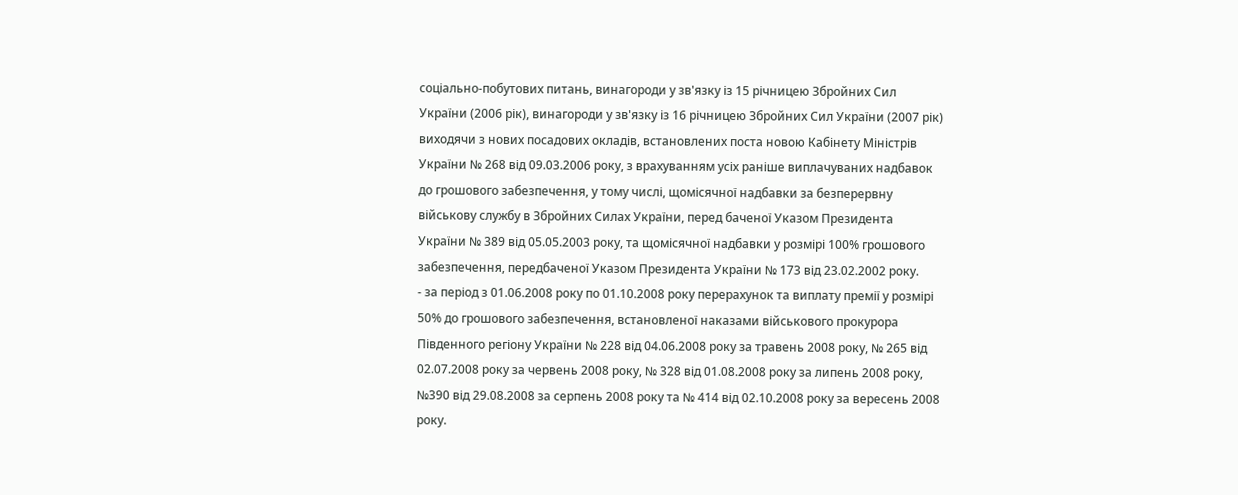соціально-побутових питань, винагороди у зв'язку із 15 річницею Збройних Сил України (2006 рік), винагороди у зв'язку із 16 річницею Збройних Сил України (2007 рік) виходячи з нових посадових окладів, встановлених поста новою Кабінету Міністрів України № 268 від 09.03.2006 року, з врахуванням усіх раніше виплачуваних надбавок до грошового забезпечення, у тому числі, щомісячної надбавки за безперервну військову службу в Збройних Силах України, перед баченої Указом Президента України № 389 від 05.05.2003 року, та щомісячної надбавки у розмірі 100% грошового забезпечення, передбаченої Указом Президента України № 173 від 23.02.2002 року.
- за період з 01.06.2008 року по 01.10.2008 року перерахунок та виплату премії у розмірі 50% до грошового забезпечення, встановленої наказами військового прокурора Південного регіону України № 228 від 04.06.2008 року за травень 2008 року, № 265 від 02.07.2008 року за червень 2008 року, № 328 від 01.08.2008 року за липень 2008 року, №390 від 29.08.2008 за серпень 2008 року та № 414 від 02.10.2008 року за вересень 2008 року.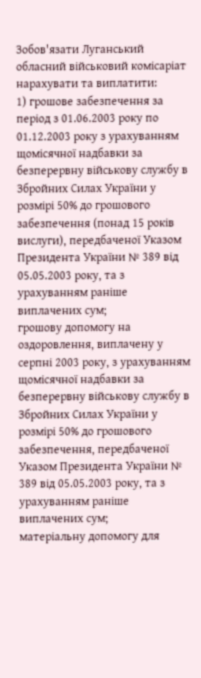Зобов'язати Луганський обласний військовий комісаріат нарахувати та виплатити:
1) грошове забезпечення за період з 01.06.2003 року по 01.12.2003 року з урахуванням щомісячної надбавки за безперервну військову службу в Збройних Силах України у розмірі 50% до грошового забезпечення (понад 15 років вислуги), передбаченої Указом Президента України № 389 від 05.05.2003 року, та з урахуванням раніше виплачених сум;
грошову допомогу на оздоровлення, виплачену у серпні 2003 року, з урахуванням щомісячної надбавки за безперервну військову службу в Збройних Силах України у розмірі 50% до грошового забезпечення, передбаченої Указом Президента України № 389 від 05.05.2003 року, та з урахуванням раніше виплачених сум;
матеріальну допомогу для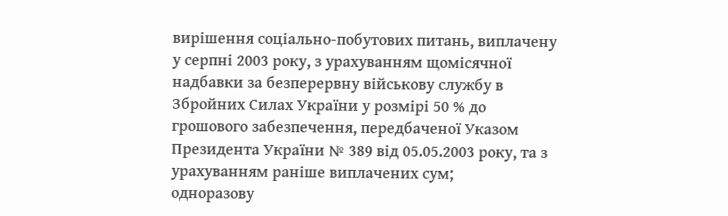вирішення соціально-побутових питань, виплачену у серпні 2003 року, з урахуванням щомісячної надбавки за безперервну військову службу в Збройних Силах України у розмірі 50 % до грошового забезпечення, передбаченої Указом Президента України № 389 від 05.05.2003 року, та з урахуванням раніше виплачених сум;
одноразову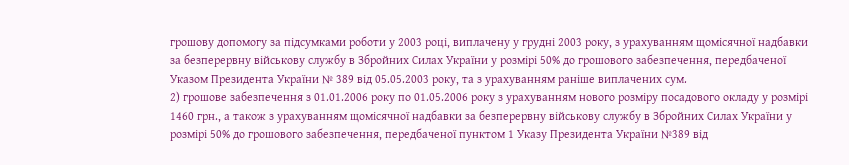грошову допомогу за підсумками роботи у 2003 році, виплачену у грудні 2003 року, з урахуванням щомісячної надбавки за безперервну військову службу в Збройних Силах України у розмірі 50% до грошового забезпечення, передбаченої Указом Президента України № 389 від 05.05.2003 року, та з урахуванням раніше виплачених сум.
2) грошове забезпечення з 01.01.2006 року по 01.05.2006 року з урахуванням нового розміру посадового окладу у розмірі 1460 грн., а також з урахуванням щомісячної надбавки за безперервну військову службу в Збройних Силах України у розмірі 50% до грошового забезпечення, передбаченої пунктом 1 Указу Президента України №389 від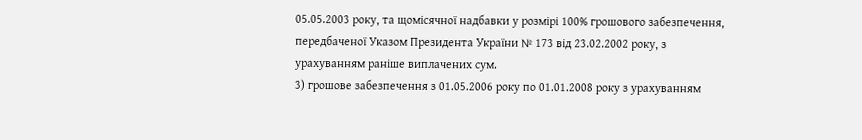05.05.2003 року, та щомісячної надбавки у розмірі 100% грошового забезпечення, передбаченої Указом Президента України № 173 від 23.02.2002 року, з урахуванням раніше виплачених сум.
3) грошове забезпечення з 01.05.2006 року по 01.01.2008 року з урахуванням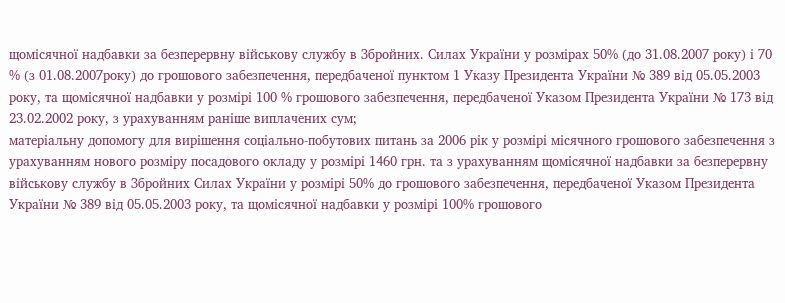щомісячної надбавки за безперервну військову службу в Збройних. Силах України у розмірах 50% (до 31.08.2007 року) і 70 % (з 01.08.2007року) до грошового забезпечення, передбаченої пунктом 1 Указу Президента України № 389 від 05.05.2003 року, та щомісячної надбавки у розмірі 100 % грошового забезпечення, передбаченої Указом Президента України № 173 від 23.02.2002 року, з урахуванням раніше виплачених сум;
матеріальну допомогу для вирішення соціально-побутових питань за 2006 рік у розмірі місячного грошового забезпечення з урахуванням нового розміру посадового окладу у розмірі 1460 грн. та з урахуванням щомісячної надбавки за безперервну військову службу в Збройних Силах України у розмірі 50% до грошового забезпечення, передбаченої Указом Президента України № 389 від 05.05.2003 року, та щомісячної надбавки у розмірі 100% грошового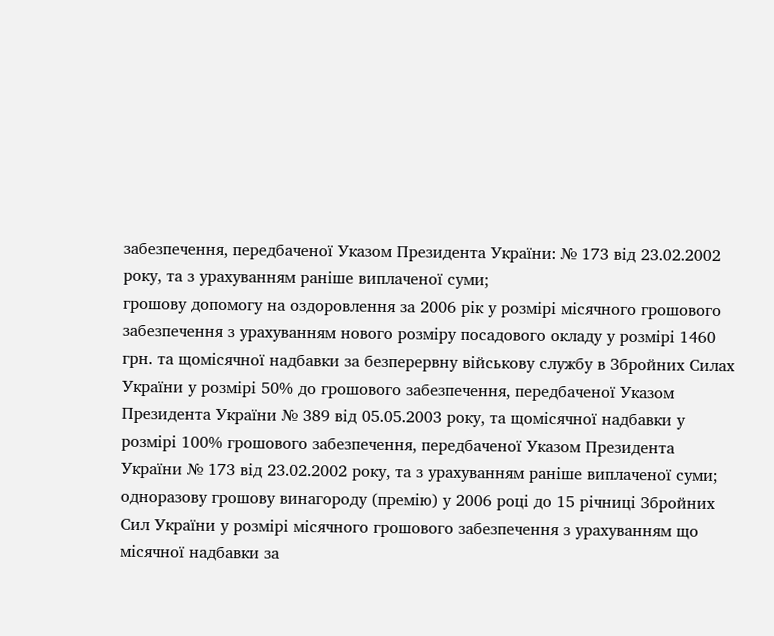забезпечення, передбаченої Указом Президента України: № 173 від 23.02.2002 року, та з урахуванням раніше виплаченої суми;
грошову допомогу на оздоровлення за 2006 рік у розмірі місячного грошового забезпечення з урахуванням нового розміру посадового окладу у розмірі 1460 грн. та щомісячної надбавки за безперервну військову службу в Збройних Силах України у розмірі 50% до грошового забезпечення, передбаченої Указом Президента України № 389 від 05.05.2003 року, та щомісячної надбавки у розмірі 100% грошового забезпечення, передбаченої Указом Президента України № 173 від 23.02.2002 року, та з урахуванням раніше виплаченої суми;
одноразову грошову винагороду (премію) у 2006 році до 15 річниці Збройних Сил України у розмірі місячного грошового забезпечення з урахуванням що місячної надбавки за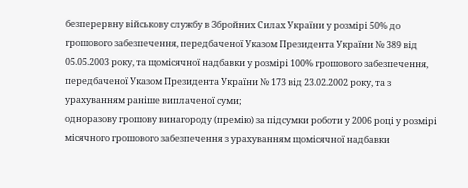безперервну військову службу в Збройних Силах України у розмірі 50% до грошового забезпечення, передбаченої Указом Президента України № 389 від 05.05.2003 року, та щомісячної надбавки у розмірі 100% грошового забезпечення, передбаченої Указом Президента України № 173 від 23.02.2002 року, та з урахуванням раніше виплаченої суми;
одноразову грошову винагороду (премію) за підсумки роботи у 2006 році у розмірі місячного грошового забезпечення з урахуванням щомісячної надбавки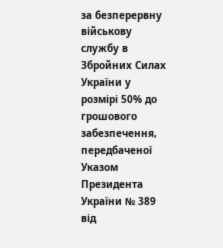за безперервну військову службу в Збройних Силах України у розмірі 50% до грошового забезпечення, передбаченої Указом Президента України № 389 від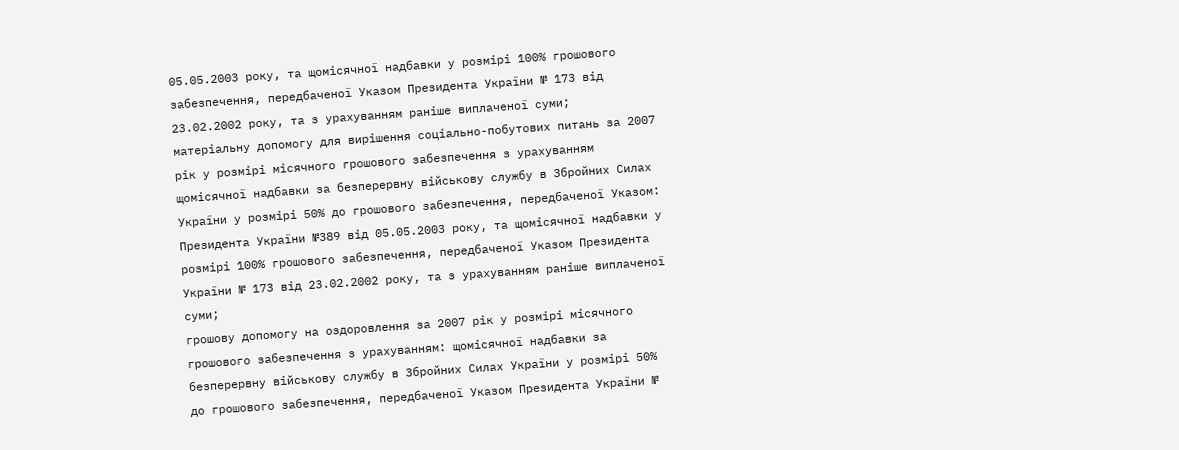05.05.2003 року, та щомісячної надбавки у розмірі 100% грошового забезпечення, передбаченої Указом Президента України № 173 від 23.02.2002 року, та з урахуванням раніше виплаченої суми;
матеріальну допомогу для вирішення соціально-побутових питань за 2007 рік у розмірі місячного грошового забезпечення з урахуванням щомісячної надбавки за безперервну військову службу в Збройних Силах України у розмірі 50% до грошового забезпечення, передбаченої Указом: Президента України №389 від 05.05.2003 року, та щомісячної надбавки у розмірі 100% грошового забезпечення, передбаченої Указом Президента України № 173 від 23.02.2002 року, та з урахуванням раніше виплаченої суми;
грошову допомогу на оздоровлення за 2007 рік у розмірі місячного грошового забезпечення з урахуванням: щомісячної надбавки за безперервну військову службу в Збройних Силах України у розмірі 50% до грошового забезпечення, передбаченої Указом Президента України №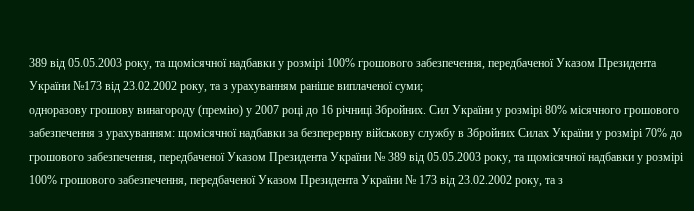389 від 05.05.2003 року, та щомісячної надбавки у розмірі 100% грошового забезпечення, передбаченої Указом Президента України №173 від 23.02.2002 року, та з урахуванням раніше виплаченої суми;
одноразову грошову винагороду (премію) у 2007 році до 16 річниці Збройних. Сил України у розмірі 80% місячного грошового забезпечення з урахуванням: щомісячної надбавки за безперервну військову службу в Збройних Силах України у розмірі 70% до грошового забезпечення, передбаченої Указом Президента України № 389 від 05.05.2003 року, та щомісячної надбавки у розмірі 100% грошового забезпечення, передбаченої Указом Президента України № 173 від 23.02.2002 року, та з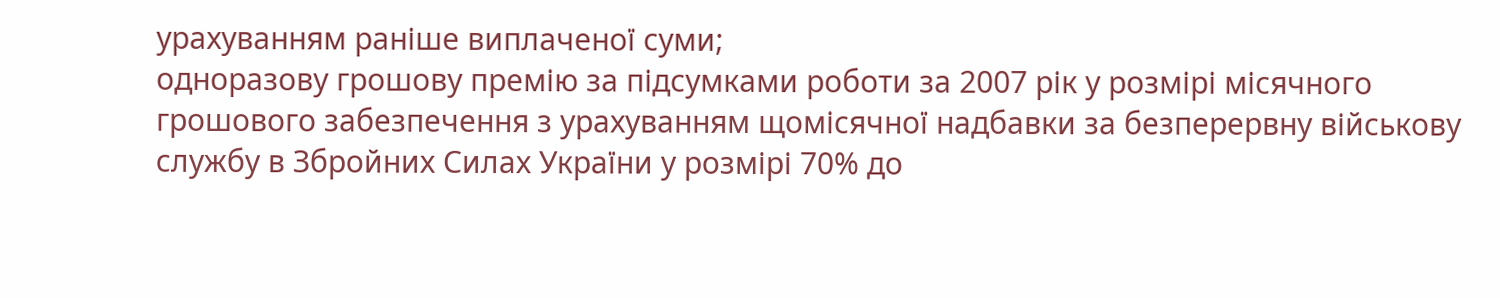урахуванням раніше виплаченої суми;
одноразову грошову премію за підсумками роботи за 2007 рік у розмірі місячного грошового забезпечення з урахуванням щомісячної надбавки за безперервну військову службу в Збройних Силах України у розмірі 70% до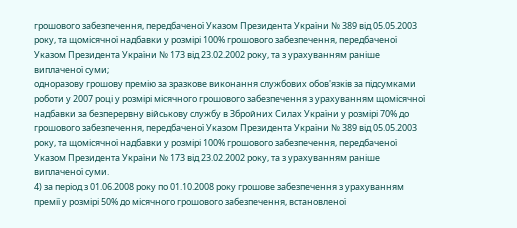грошового забезпечення, передбаченої Указом Президента України № 389 від 05.05.2003 року, та щомісячної надбавки у розмірі 100% грошового забезпечення, передбаченої Указом Президента України № 173 від 23.02.2002 року, та з урахуванням раніше виплаченої суми;
одноразову грошову премію за зразкове виконання службових обов'язків за підсумками роботи у 2007 році у розмірі місячного грошового забезпечення з урахуванням щомісячної надбавки за безперервну військову службу в Збройних Силах України у розмірі 70% до грошового забезпечення, передбаченої Указом Президента України № 389 від 05.05.2003 року, та щомісячної надбавки у розмірі 100% грошового забезпечення, передбаченої Указом Президента України № 173 від 23.02.2002 року, та з урахуванням раніше виплаченої суми.
4) за період з 01.06.2008 року по 01.10.2008 року грошове забезпечення з урахуванням премії у розмірі 50% до місячного грошового забезпечення, встановленої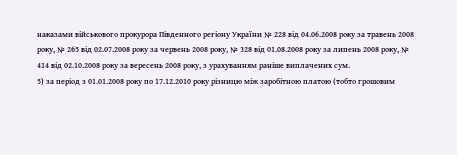наказами військового прокурора Південного регіону України № 228 від 04.06.2008 року за травень 2008 року, № 265 від 02.07.2008 року за червень 2008 року, № 328 від 01.08.2008 року за липень 2008 року, № 414 від 02.10.2008 року за вересень 2008 року, з урахуванням раніше виплачених сум.
5) за період з 01.01.2008 року по 17.12.2010 року різницю між заробітною платою (тобто грошовим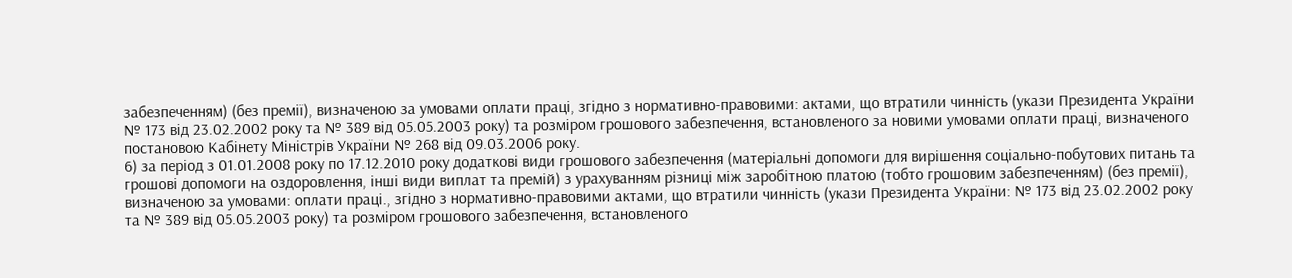забезпеченням) (без премії), визначеною за умовами оплати праці, згідно з нормативно-правовими: актами, що втратили чинність (укази Президента України № 173 від 23.02.2002 року та № 389 від 05.05.2003 року) та розміром грошового забезпечення, встановленого за новими умовами оплати праці, визначеного постановою Кабінету Міністрів України № 268 від 09.03.2006 року.
6) за період з 01.01.2008 року по 17.12.2010 року додаткові види грошового забезпечення (матеріальні допомоги для вирішення соціально-побутових питань та грошові допомоги на оздоровлення, інші види виплат та премій) з урахуванням різниці між заробітною платою (тобто грошовим забезпеченням) (без премії), визначеною за умовами: оплати праці., згідно з нормативно-правовими актами, що втратили чинність (укази Президента України: № 173 від 23.02.2002 року та № 389 від 05.05.2003 року) та розміром грошового забезпечення, встановленого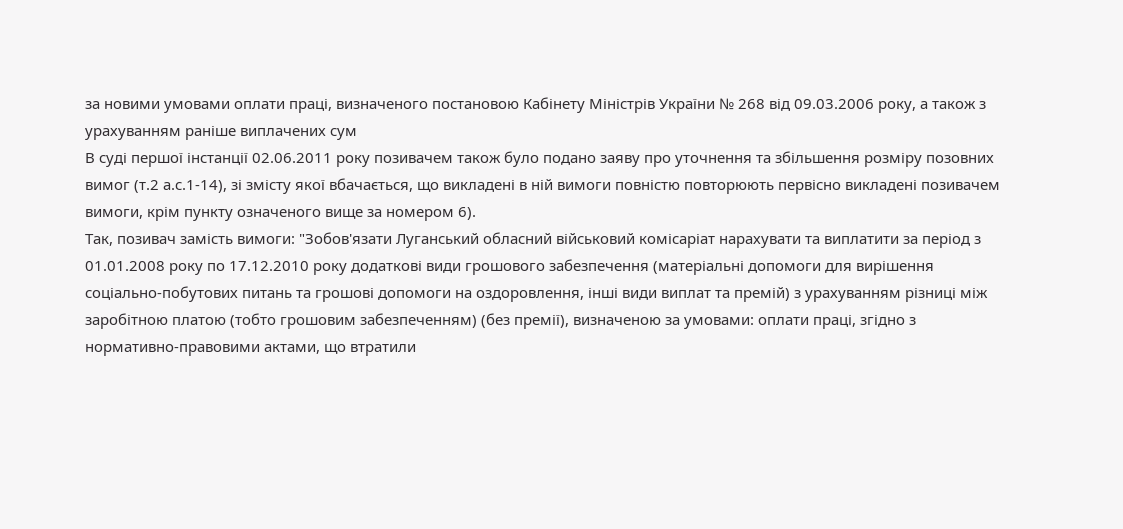за новими умовами оплати праці, визначеного постановою Кабінету Міністрів України № 268 від 09.03.2006 року, а також з урахуванням раніше виплачених сум
В суді першої інстанції 02.06.2011 року позивачем також було подано заяву про уточнення та збільшення розміру позовних вимог (т.2 а.с.1-14), зі змісту якої вбачається, що викладені в ній вимоги повністю повторюють первісно викладені позивачем вимоги, крім пункту означеного вище за номером 6).
Так, позивач замість вимоги: "Зобов'язати Луганський обласний військовий комісаріат нарахувати та виплатити за період з 01.01.2008 року по 17.12.2010 року додаткові види грошового забезпечення (матеріальні допомоги для вирішення соціально-побутових питань та грошові допомоги на оздоровлення, інші види виплат та премій) з урахуванням різниці між заробітною платою (тобто грошовим забезпеченням) (без премії), визначеною за умовами: оплати праці, згідно з нормативно-правовими актами, що втратили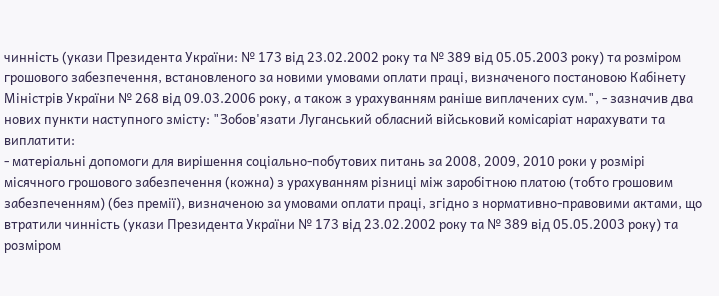чинність (укази Президента України: № 173 від 23.02.2002 року та № 389 від 05.05.2003 року) та розміром грошового забезпечення, встановленого за новими умовами оплати праці, визначеного постановою Кабінету Міністрів України № 268 від 09.03.2006 року, а також з урахуванням раніше виплачених сум.", - зазначив два нових пункти наступного змісту: "Зобов'язати Луганський обласний військовий комісаріат нарахувати та виплатити:
- матеріальні допомоги для вирішення соціально-побутових питань за 2008, 2009, 2010 роки у розмірі місячного грошового забезпечення (кожна) з урахуванням різниці між заробітною платою (тобто грошовим забезпеченням) (без премії), визначеною за умовами оплати праці, згідно з нормативно-правовими актами, що втратили чинність (укази Президента України № 173 від 23.02.2002 року та № 389 від 05.05.2003 року) та розміром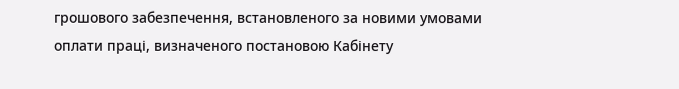грошового забезпечення, встановленого за новими умовами оплати праці, визначеного постановою Кабінету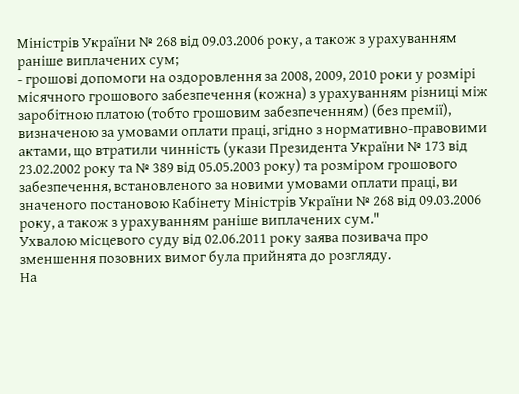Міністрів України № 268 від 09.03.2006 року, а також з урахуванням раніше виплачених сум;
- грошові допомоги на оздоровлення за 2008, 2009, 2010 роки у розмірі місячного грошового забезпечення (кожна) з урахуванням різниці між заробітною платою (тобто грошовим забезпеченням) (без премії), визначеною за умовами оплати праці, згідно з нормативно-правовими актами, що втратили чинність (укази Президента України № 173 від 23.02.2002 року та № 389 від 05.05.2003 року) та розміром грошового забезпечення, встановленого за новими умовами оплати праці, ви значеного постановою Кабінету Міністрів України № 268 від 09.03.2006 року, а також з урахуванням раніше виплачених сум."
Ухвалою місцевого суду від 02.06.2011 року заява позивача про зменшення позовних вимог була прийнята до розгляду.
На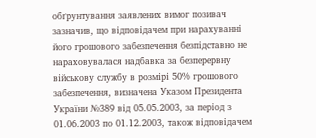обґрунтування заявлених вимог позивач зазначив, що відповідачем при нарахуванні його грошового забезпечення безпідставно не нараховувалася надбавка за безперервну військову службу в розмірі 50% грошового забезпечення, визначена Указом Президента України №389 від 05.05.2003, за період з 01.06.2003 по 01.12.2003, також відповідачем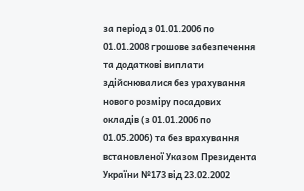за період з 01.01.2006 по 01.01.2008 грошове забезпечення та додаткові виплати здійснювалися без урахування нового розміру посадових окладів (з 01.01.2006 по 01.05.2006) та без врахування встановленої Указом Президента України №173 від 23.02.2002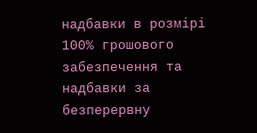надбавки в розмірі 100% грошового забезпечення та надбавки за безперервну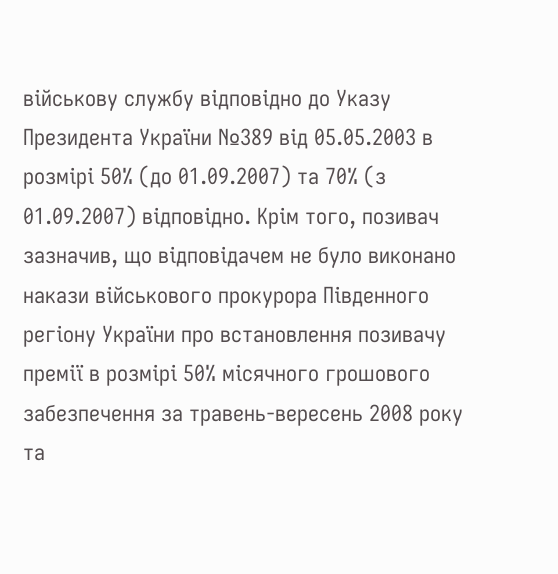військову службу відповідно до Указу Президента України №389 від 05.05.2003 в розмірі 50% (до 01.09.2007) та 70% (з 01.09.2007) відповідно. Крім того, позивач зазначив, що відповідачем не було виконано накази військового прокурора Південного регіону України про встановлення позивачу премії в розмірі 50% місячного грошового забезпечення за травень-вересень 2008 року та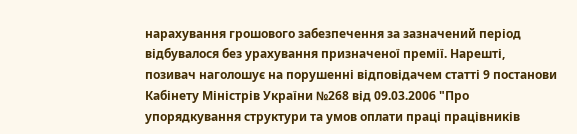нарахування грошового забезпечення за зазначений період відбувалося без урахування призначеної премії. Нарешті, позивач наголошує на порушенні відповідачем статті 9 постанови Кабінету Міністрів України №268 від 09.03.2006 "Про упорядкування структури та умов оплати праці працівників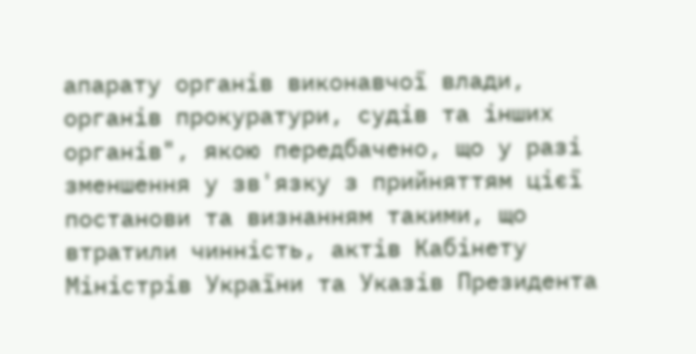апарату органів виконавчої влади, органів прокуратури, судів та інших органів", якою передбачено, що у разі зменшення у зв'язку з прийняттям цієї постанови та визнанням такими, що втратили чинність, актів Кабінету Міністрів України та Указів Президента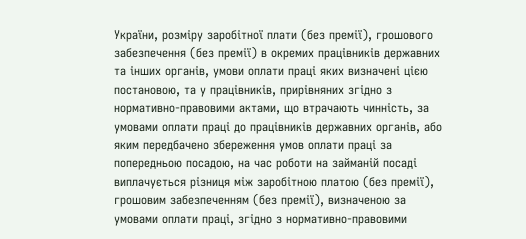України, розміру заробітної плати (без премії), грошового забезпечення (без премії) в окремих працівників державних та інших органів, умови оплати праці яких визначені цією постановою, та у працівників, прирівняних згідно з нормативно-правовими актами, що втрачають чинність, за умовами оплати праці до працівників державних органів, або яким передбачено збереження умов оплати праці за попередньою посадою, на час роботи на займаній посаді виплачується різниця між заробітною платою (без премії), грошовим забезпеченням (без премії), визначеною за умовами оплати праці, згідно з нормативно-правовими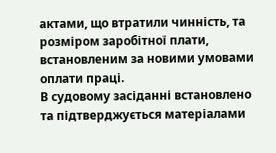актами, що втратили чинність, та розміром заробітної плати, встановленим за новими умовами оплати праці.
В судовому засіданні встановлено та підтверджується матеріалами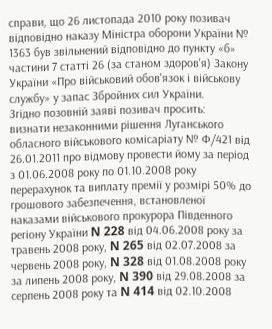справи, що 26 листопада 2010 року позивач відповідно наказу Міністра оборони України № 1363 був звільнений відповідно до пункту «б» частини 7 статті 26 (за станом здоров'я) Закону України «Про військовий обов'язок і військову службу» у запас Збройних сил України.
Згідно позовній заяві позивач просить:
визнати незаконними рішення Луганського обласного військового комісаріату № Ф/421 від 26.01.2011 про відмову провести йому за період з 01.06.2008 року по 01.10.2008 року перерахунок та виплату премії у розмірі 50% до грошового забезпечення, встановленої наказами військового прокурора Південного регіону України N 228 від 04.06.2008 року за травень 2008 року, N 265 від 02.07.2008 за червень 2008 року, N 328 від 01.08.2008 року за липень 2008 року, N 390 від 29.08.2008 за серпень 2008 року та N 414 від 02.10.2008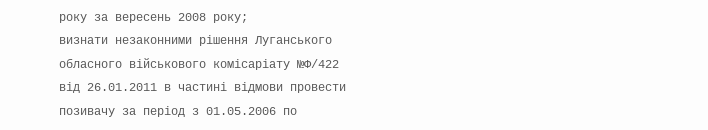року за вересень 2008 року;
визнати незаконними рішення Луганського обласного військового комісаріату №Ф/422 від 26.01.2011 в частині відмови провести позивачу за період з 01.05.2006 по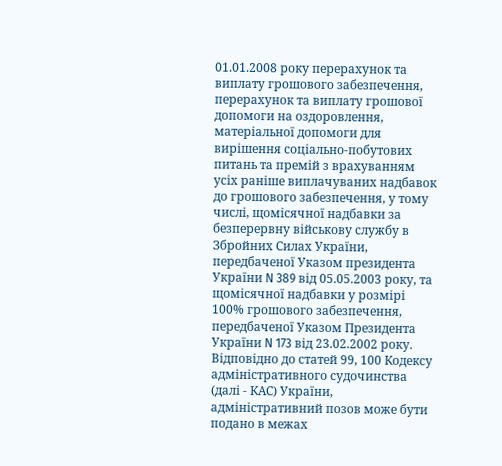01.01.2008 року перерахунок та виплату грошового забезпечення, перерахунок та виплату грошової допомоги на оздоровлення, матеріальної допомоги для вирішення соціально-побутових питань та премій з врахуванням усіх раніше виплачуваних надбавок до грошового забезпечення, у тому числі, щомісячної надбавки за безперервну військову службу в Збройних Силах України, передбаченої Указом президента України N 389 від 05.05.2003 року, та щомісячної надбавки у розмірі 100% грошового забезпечення, передбаченої Указом Президента України N 173 від 23.02.2002 року.
Відповідно до статей 99, 100 Кодексу адміністративного судочинства (далі - КАС) України, адміністративний позов може бути подано в межах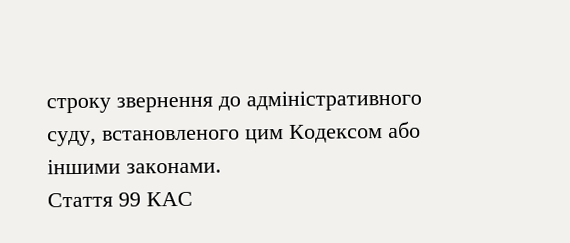строку звернення до адміністративного суду, встановленого цим Кодексом або іншими законами.
Стаття 99 КАС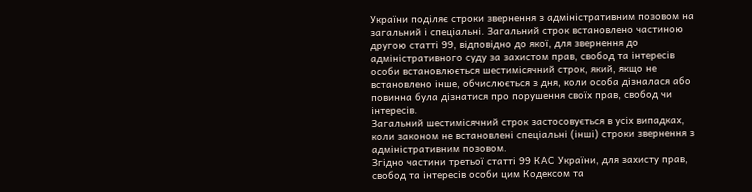України поділяє строки звернення з адміністративним позовом на загальний і спеціальні. Загальний строк встановлено частиною другою статті 99, відповідно до якої, для звернення до адміністративного суду за захистом прав, свобод та інтересів особи встановлюється шестимісячний строк, який, якщо не встановлено інше, обчислюється з дня, коли особа дізналася або повинна була дізнатися про порушення своїх прав, свобод чи інтересів.
Загальний шестимісячний строк застосовується в усіх випадках, коли законом не встановлені спеціальні (інші) строки звернення з адміністративним позовом.
Згідно частини третьої статті 99 КАС України, для захисту прав, свобод та інтересів особи цим Кодексом та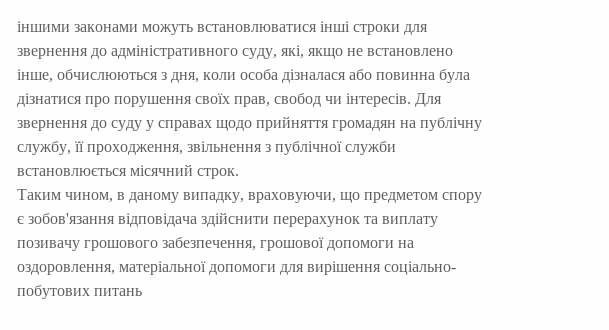іншими законами можуть встановлюватися інші строки для звернення до адміністративного суду, які, якщо не встановлено інше, обчислюються з дня, коли особа дізналася або повинна була дізнатися про порушення своїх прав, свобод чи інтересів. Для звернення до суду у справах щодо прийняття громадян на публічну службу, її проходження, звільнення з публічної служби встановлюється місячний строк.
Таким чином, в даному випадку, враховуючи, що предметом спору є зобов'язання відповідача здійснити перерахунок та виплату позивачу грошового забезпечення, грошової допомоги на оздоровлення, матеріальної допомоги для вирішення соціально-побутових питань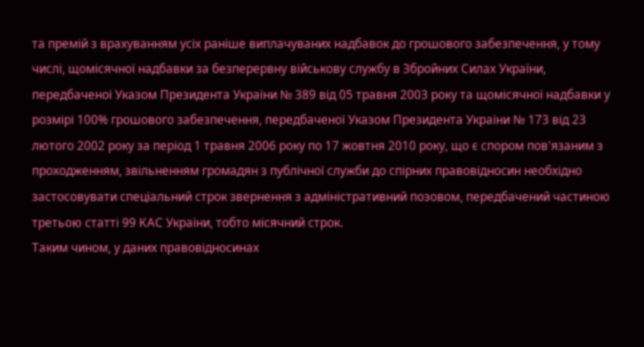та премій з врахуванням усіх раніше виплачуваних надбавок до грошового забезпечення, у тому числі, щомісячної надбавки за безперервну військову службу в Збройних Силах України, передбаченої Указом Президента України № 389 від 05 травня 2003 року та щомісячної надбавки у розмірі 100% грошового забезпечення, передбаченої Указом Президента України № 173 від 23 лютого 2002 року за період 1 травня 2006 року по 17 жовтня 2010 року, що є спором пов'язаним з проходженням, звільненням громадян з публічної служби до спірних правовідносин необхідно застосовувати спеціальний строк звернення з адміністративний позовом, передбачений частиною третьою статті 99 КАС України, тобто місячний строк.
Таким чином, у даних правовідносинах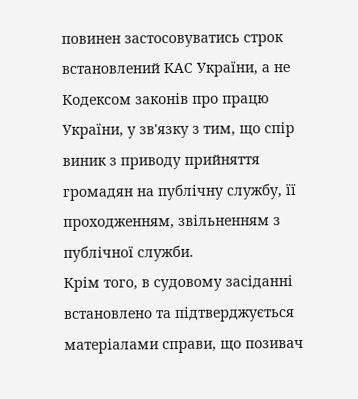повинен застосовуватись строк встановлений КАС України, а не Кодексом законів про працю України, у зв'язку з тим, що спір виник з приводу прийняття громадян на публічну службу, її проходженням, звільненням з публічної служби.
Крім того, в судовому засіданні встановлено та підтверджується матеріалами справи, що позивач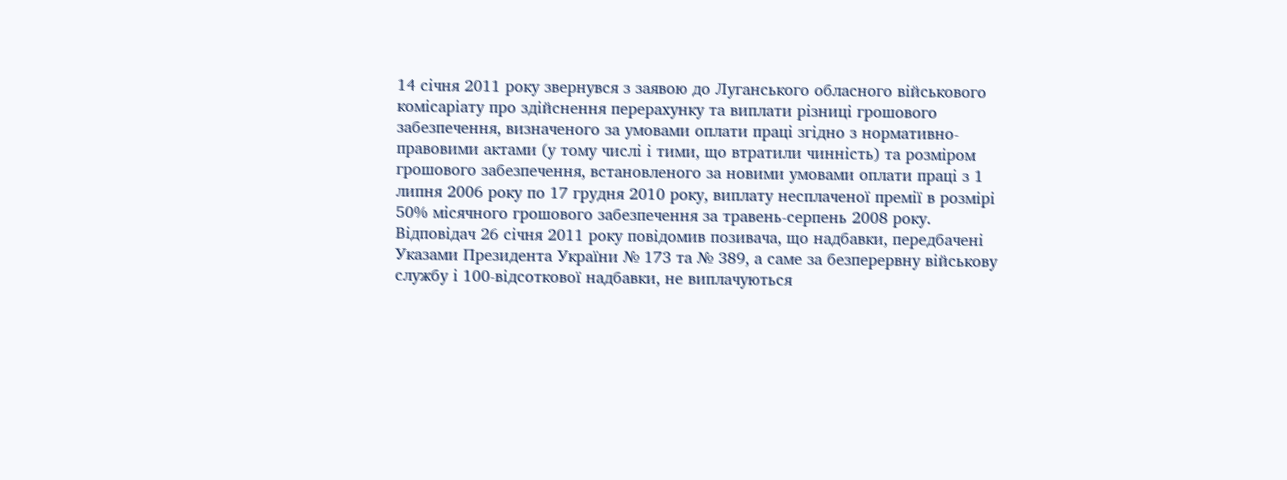14 січня 2011 року звернувся з заявою до Луганського обласного військового комісаріату про здійснення перерахунку та виплати різниці грошового забезпечення, визначеного за умовами оплати праці згідно з нормативно-правовими актами (у тому числі і тими, що втратили чинність) та розміром грошового забезпечення, встановленого за новими умовами оплати праці з 1 липня 2006 року по 17 грудня 2010 року, виплату несплаченої премії в розмірі 50% місячного грошового забезпечення за травень-серпень 2008 року.
Відповідач 26 січня 2011 року повідомив позивача, що надбавки, передбачені Указами Президента України № 173 та № 389, а саме за безперервну військову службу і 100-відсоткової надбавки, не виплачуються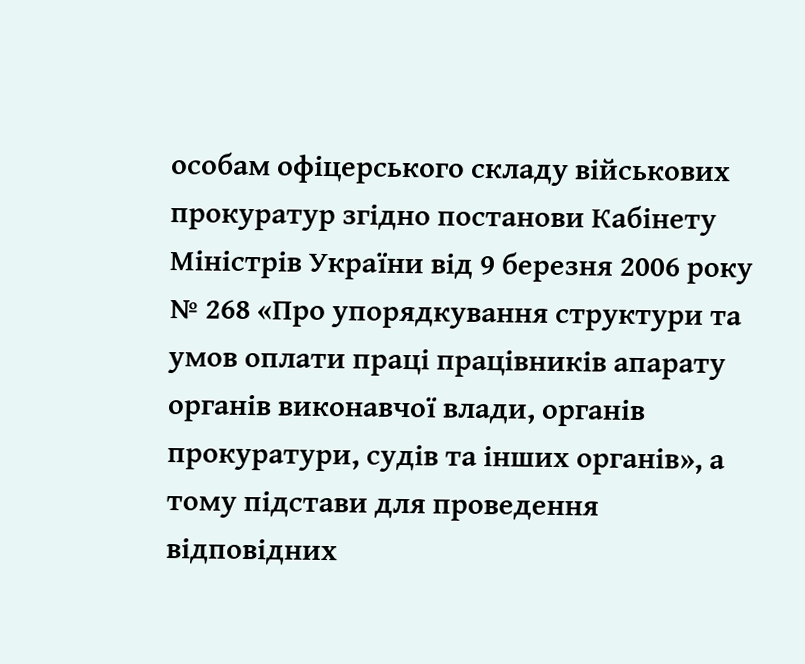особам офіцерського складу військових прокуратур згідно постанови Кабінету Міністрів України від 9 березня 2006 року № 268 «Про упорядкування структури та умов оплати праці працівників апарату органів виконавчої влади, органів прокуратури, судів та інших органів», а тому підстави для проведення відповідних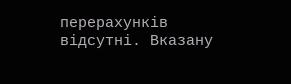перерахунків відсутні. Вказану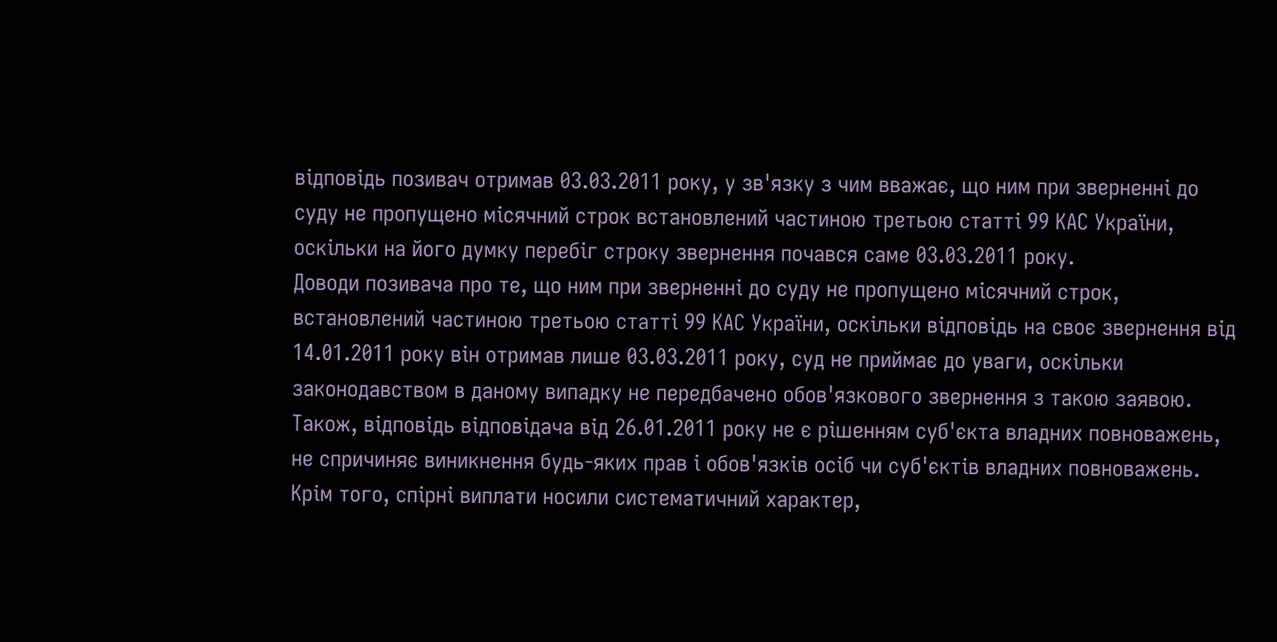відповідь позивач отримав 03.03.2011 року, у зв'язку з чим вважає, що ним при зверненні до суду не пропущено місячний строк встановлений частиною третьою статті 99 КАС України, оскільки на його думку перебіг строку звернення почався саме 03.03.2011 року.
Доводи позивача про те, що ним при зверненні до суду не пропущено місячний строк, встановлений частиною третьою статті 99 КАС України, оскільки відповідь на своє звернення від 14.01.2011 року він отримав лише 03.03.2011 року, суд не приймає до уваги, оскільки законодавством в даному випадку не передбачено обов'язкового звернення з такою заявою. Також, відповідь відповідача від 26.01.2011 року не є рішенням суб'єкта владних повноважень, не спричиняє виникнення будь-яких прав і обов'язків осіб чи суб'єктів владних повноважень.
Крім того, спірні виплати носили систематичний характер,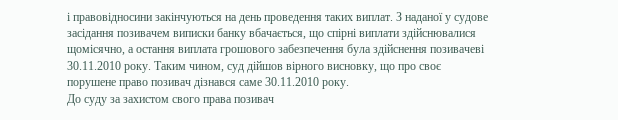і правовідносини закінчуються на день проведення таких виплат. З наданої у судове засідання позивачем виписки банку вбачається, що спірні виплати здійснювалися щомісячно, а остання виплата грошового забезпечення була здійснення позивачеві 30.11.2010 року. Таким чином, суд дійшов вірного висновку, що про своє порушене право позивач дізнався саме 30.11.2010 року.
До суду за захистом свого права позивач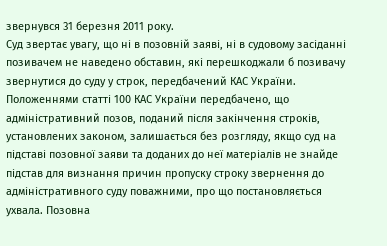звернувся 31 березня 2011 року.
Суд звертає увагу, що ні в позовній заяві, ні в судовому засіданні позивачем не наведено обставин, які перешкоджали б позивачу звернутися до суду у строк, передбачений КАС України.
Положеннями статті 100 КАС України передбачено, що адміністративний позов, поданий після закінчення строків, установлених законом, залишається без розгляду, якщо суд на підставі позовної заяви та доданих до неї матеріалів не знайде підстав для визнання причин пропуску строку звернення до адміністративного суду поважними, про що постановляється ухвала. Позовна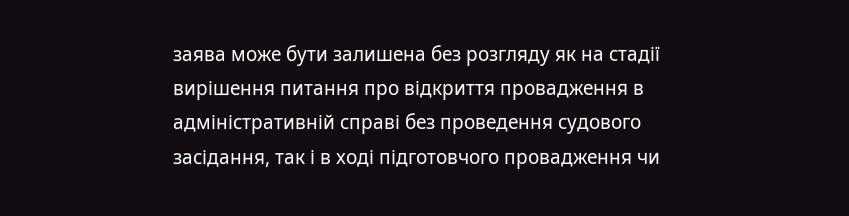заява може бути залишена без розгляду як на стадії вирішення питання про відкриття провадження в адміністративній справі без проведення судового засідання, так і в ході підготовчого провадження чи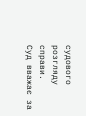судового розгляду справи.
Суд вважає за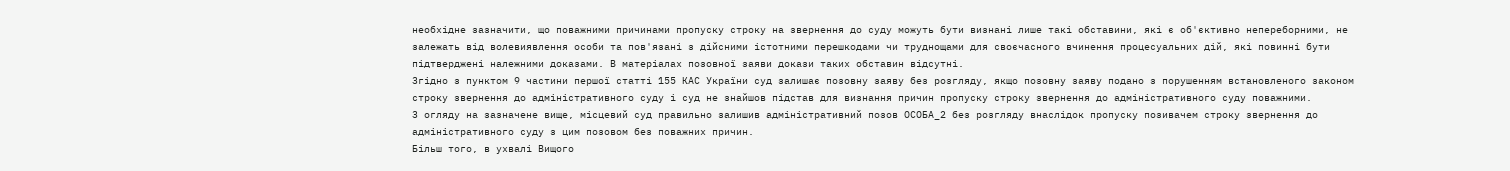необхідне зазначити, що поважними причинами пропуску строку на звернення до суду можуть бути визнані лише такі обставини, які є об'єктивно непереборними, не залежать від волевиявлення особи та пов'язані з дійсними істотними перешкодами чи труднощами для своєчасного вчинення процесуальних дій, які повинні бути підтверджені належними доказами. В матеріалах позовної заяви докази таких обставин відсутні.
Згідно з пунктом 9 частини першої статті 155 КАС України суд залишає позовну заяву без розгляду, якщо позовну заяву подано з порушенням встановленого законом строку звернення до адміністративного суду і суд не знайшов підстав для визнання причин пропуску строку звернення до адміністративного суду поважними.
З огляду на зазначене вище, місцевий суд правильно залишив адміністративний позов ОСОБА_2 без розгляду внаслідок пропуску позивачем строку звернення до адміністративного суду з цим позовом без поважних причин.
Більш того, в ухвалі Вищого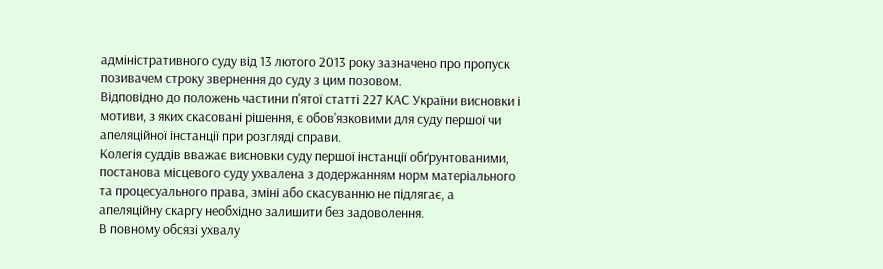адміністративного суду від 13 лютого 2013 року зазначено про пропуск позивачем строку звернення до суду з цим позовом.
Відповідно до положень частини п'ятої статті 227 КАС України висновки і мотиви, з яких скасовані рішення, є обов'язковими для суду першої чи апеляційної інстанції при розгляді справи.
Колегія суддів вважає висновки суду першої інстанції обґрунтованими, постанова місцевого суду ухвалена з додержанням норм матеріального та процесуального права, зміні або скасуванню не підлягає, а апеляційну скаргу необхідно залишити без задоволення.
В повному обсязі ухвалу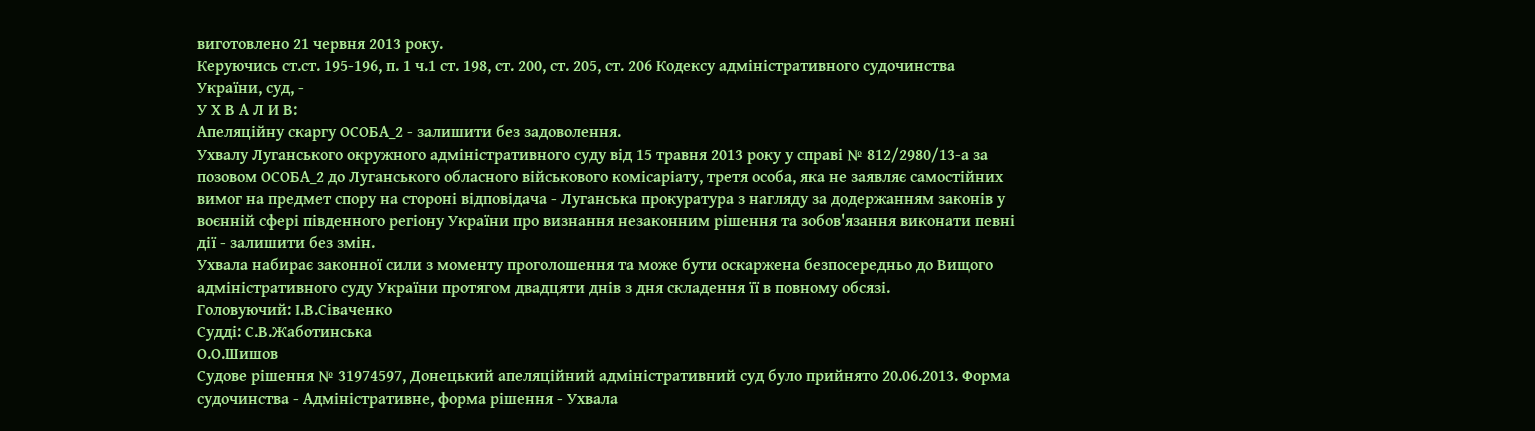виготовлено 21 червня 2013 року.
Керуючись ст.ст. 195-196, п. 1 ч.1 ст. 198, ст. 200, ст. 205, ст. 206 Кодексу адміністративного судочинства України, суд, -
У Х В А Л И В:
Апеляційну скаргу ОСОБА_2 - залишити без задоволення.
Ухвалу Луганського окружного адміністративного суду від 15 травня 2013 року у справі № 812/2980/13-а за позовом ОСОБА_2 до Луганського обласного військового комісаріату, третя особа, яка не заявляє самостійних вимог на предмет спору на стороні відповідача - Луганська прокуратура з нагляду за додержанням законів у воєнній сфері південного регіону України про визнання незаконним рішення та зобов'язання виконати певні дії - залишити без змін.
Ухвала набирає законної сили з моменту проголошення та може бути оскаржена безпосередньо до Вищого адміністративного суду України протягом двадцяти днів з дня складення її в повному обсязі.
Головуючий: І.В.Сіваченко
Судді: С.В.Жаботинська
О.О.Шишов
Судове рішення № 31974597, Донецький апеляційний адміністративний суд було прийнято 20.06.2013. Форма судочинства - Адміністративне, форма рішення - Ухвала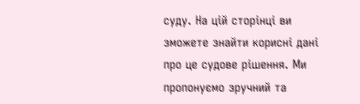суду. На цій сторінці ви зможете знайти корисні дані про це судове рішення. Ми пропонуємо зручний та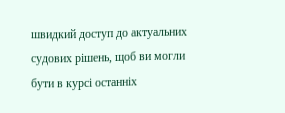швидкий доступ до актуальних судових рішень, щоб ви могли бути в курсі останніх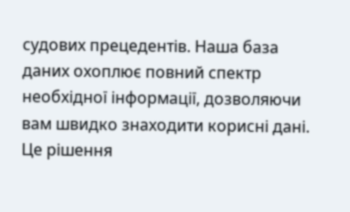судових прецедентів. Наша база даних охоплює повний спектр необхідної інформації, дозволяючи вам швидко знаходити корисні дані.
Це рішення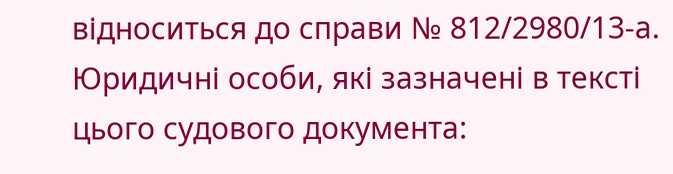відноситься до справи № 812/2980/13-а. Юридичні особи, які зазначені в тексті цього судового документа: